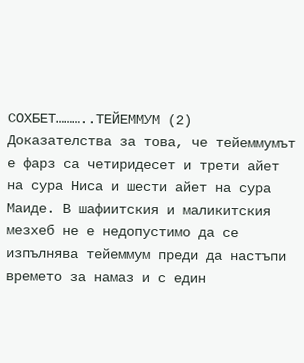СОХБЕТ………..ТЕЙЕММУМ (2)
Доказателства за това, че тейеммумът е фарз са четиридесет и трети айет на сура Ниса и шести айет на сура Маиде. В шафиитския и маликитския мезхеб не е недопустимо да се изпълнява тейеммум преди да настъпи времето за намаз и с един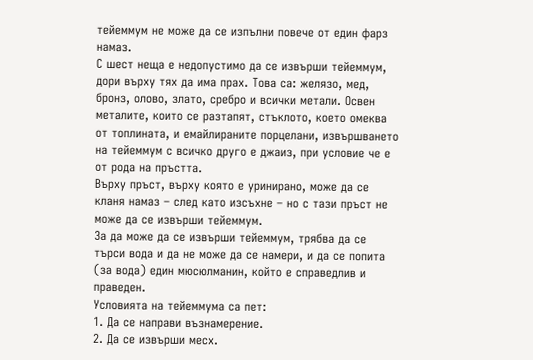тейеммум не може да се изпълни повече от един фарз намаз.
С шест неща е недопустимо да се извърши тейеммум, дори върху тях да има прах. Това са: желязо, мед, бронз, олово, злато, сребро и всички метали. Освен металите, които се разтапят, стъклото, което омеква от топлината, и емайлираните порцелани, извършването на тейеммум с всичко друго е джаиз, при условие че е от рода на пръстта.
Върху пръст, върху която е уринирано, може да се кланя намаз – след като изсъхне – но с тази пръст не може да се извърши тейеммум.
За да може да се извърши тейеммум, трябва да се търси вода и да не може да се намери, и да се попита (за вода) един мюсюлманин, който е справедлив и праведен.
Условията на тейеммума са пет:
1. Да се направи възнамерение.
2. Да се извърши месх.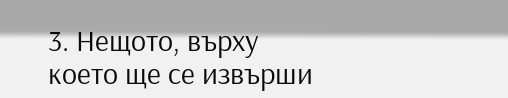3. Нещото, върху което ще се извърши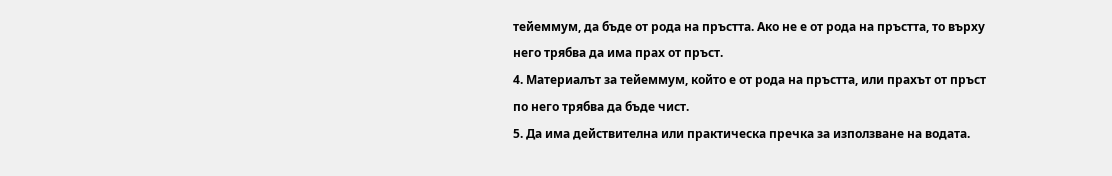тейеммум, да бъде от рода на пръстта. Ако не е от рода на пръстта, то върху него трябва да има прах от пръст.
4. Материалът за тейеммум, който е от рода на пръстта, или прахът от пръст по него трябва да бъде чист.
5. Да има действителна или практическа пречка за използване на водата.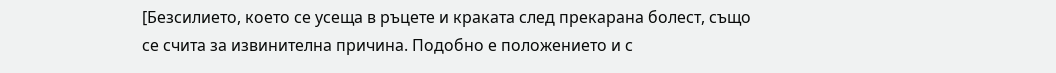[Безсилието, което се усеща в ръцете и краката след прекарана болест, също се счита за извинителна причина. Подобно е положението и с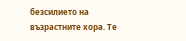безсилието на възрастните хора. Те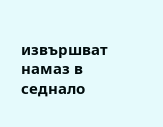извършват намаз в седнало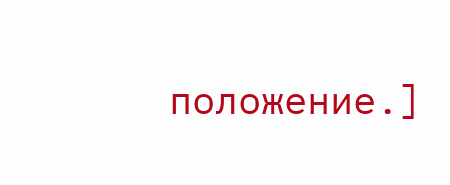положение.]